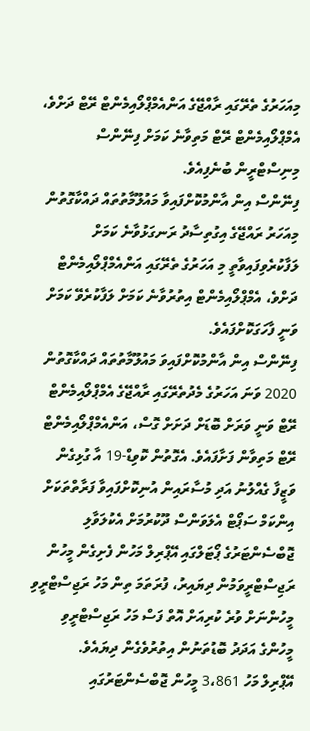މިއަހަރުގެ ތެރޭގައި ރާއްޖޭގެ އަންއެމްޕްލޯއިމެންޓް ރޭޓް ދަށްވެ، އެމްޕްލޯއިމެންޓް ރޭޓް މަތިވާނެ ކަމަށް ފިނޭންސް މިނިސްޓްރީން ބުނެފިއެވެ.
ފިނޭންސް އިން އާންމުކޮށްފައިވާ މައުލޫމާތުތައް ދައްކާގޮތުން މިއަހަރު ރައްޖޭގެ އިގުތިސާދު ރަނގަޅުވާނެ ކަމަށް ލަފާކުރެވިފައިވާތީ މި އަހަރުގެ ތެރޭގައި އަންއެމްޕްލޯއިމެންޓް ދަށްވެ، އެމްޕްލޯއިމެންޓް އިތުރުވާނެ ކަމަށް ލަފާކުރެވޭ ކަމަށް ވަނީ ފާހަގަކޮށްފައެވެ.
ފިނޭންސް އިން އާންމުކޮށްފައިވަ މައުލޫމާތުތައް ދައްކާގޮތުން 2020 ވަނަ އަހަރުގެ މެދުތެރޭގައި ރާއްޖޭގެ އެމްޕްލޯއިމެންޓް ރޭޓް ވަނީ ވަރަށް ބޮޑަށް ދަށަށް ގޮސް، އަންއެމްޕްލޯއިމެންޓް ރޭޓް މަތިވާން ފަށާފައެވެ. އެގޮތުން ކޮވިޑް-19 އާ ގުޅިގެން ވަޒީފާ ގެއްލުނު އަދި މުސާރައިން އުނިކޮށްފައިވާ ފަރާތްތަކަށް އިންކަމް ސަޕޯޓް އެލަވަންސް ދޫކުރުމަށް އެކުލަވާލި ޖޮބްސެންޓަރުގެ ޕޯޓަލްގައި އޭޕްރިލް މަހުން ފެށިގެން މީހުން ރަޖިސްޓްރީވަމުން ދިޔައިރު، ފުރަތަމަ ތިން މަހު ރަޖިސްޓްރީވި މީހުންނަށް ވުރެ ކުރިއަށް އޮތް ފަސް މަހު ރަޖިސްޓްރީވި މީހުންގެ އަދަދު ބޮޑުތަނުން އިތުރުވެގެން ދިޔައެވެ.
އޭޕްރިލް މަހު 3،861 މީހުން ޖޮބްސެންޓަރުގައި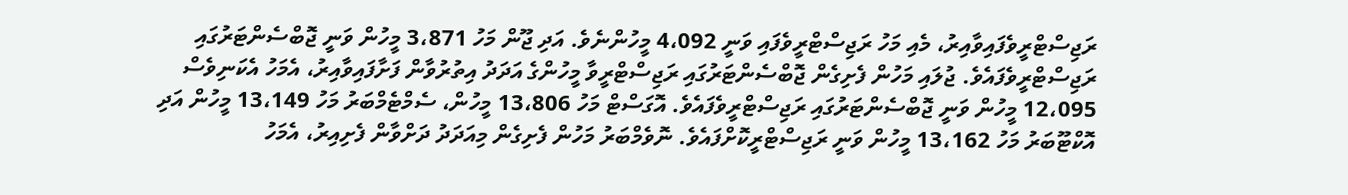ރަޖިސްޓްރީވެފައިވާއިރު، މެއި މަހު ރަޖިސްޓްރީވެފައި ވަނީ 4،092 މީހުންނެވެ. އަދި ޖޫން މަހު 3،871 މީހުން ވަނީ ޖޮބްސެންޓަރުގައި ރަޖިސްޓްރީވެފައެވެ. ޖުލައި މަހުން ފެށިގެން ޖޮބްސެންޓަރުގައި ރަޖިސްޓްރީވާ މީހުންގެ އަދަދު އިތުރުވާން ފަށާފައިވާއިރު، އެމަހު އެކަނިވެސް 12،095 މީހުން ވަނީ ޖޮބްސެންޓަރުގައި ރަޖިސްޓްރީވެފައެވެ. އޮގަސްޓް މަހު 13،806 މީހުން، ސެމްޓެމްބަރު މަހު 13،149 މީހުން އަދި އޮކްޓޫބަރު މަހު 13،162 މީހުން ވަނީ ރަޖިސްޓްރީކޮށްފައެވެ. ނޮވެމްބަރު މަހުން ފެށިގެން މިއަދަދު ދަށްވާން ފެށިއިރު، އެމަހު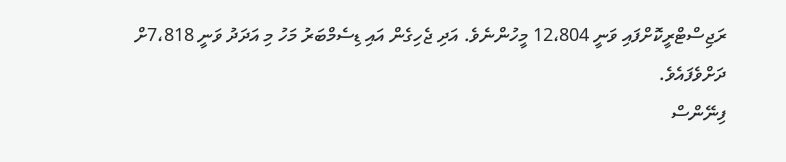ރަޖިސްޓްރީކޮށްފައި ވަނީ 12،804 މީހުންނެވެ. އަދި ޖެހިގެން އައި ޑިސެމްބަރު މަހު މި އަދަދު ވަނީ 7،818ށް ދަށްވެފައެވެ.
ފިނޭންސް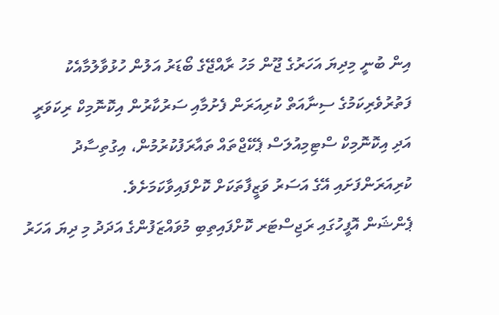އިން ބުނީ މިދިޔަ އަހަރުގެ ޖޫން މަހު ރާއްޖޭގެ ބޯޑަރު އަލުން ހުޅުވާލުމާއެކު ފަތުރުވެރިކަމުގެ ސިނާއަތް ކުރިއަރަން ފެށުމާއި ސަރުކާރުން އިކޮނޮމިކް ރިކަވަރީ އަދި އިކޮނޮމިކް ސްޓިމިއުލަސް ޕެކޭޖްތައް ތައާރަފުކުރުމުން، އިގުތިސާދު ކުރިއަރަންފަށައި އޭގެ އަސަރު ވަޒީފާތަކަށް ކޮށްފައިވާކަމަށެވެ.
ޕެންޝަން އޮފީހުގައި ރަޖިސްޓަރ ކޮށްފައިތިބި މުވައްޒަފުންގެ އަދަދު މި ދިޔަ އަހަރު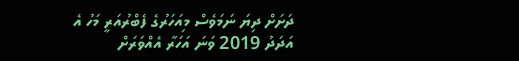ދަށަށް ދިޔަ ނަމަވެސް މިއަހަރުގެ ފެބްރުއަރީ މަހު އެ އަދަދު 2019 ވަނަ އަހަރާ އެއްވަރަށް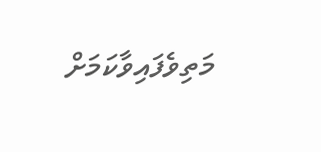މަތިވެފައިވާކަމަށް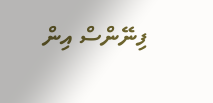ފިނޭންސް އިން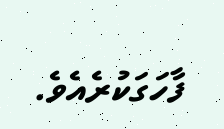ފާހަގަކުރެއެވެ.